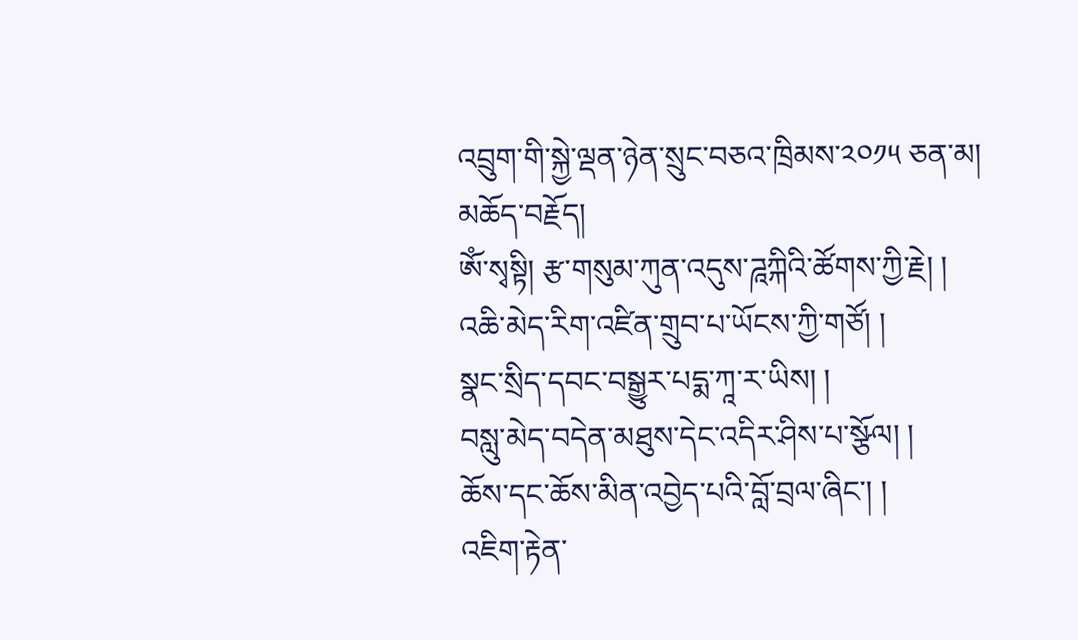འབྲུག་གི་སྐྱེ་ལྡན་ཉེན་སྲུང་བཅའ་ཁྲིམས་༢༠༡༥ ཅན་མ།
མཆོད་བརྗོད།
ༀ་སྭསྟི། རྩ་གསུམ་ཀུན་འདུས་ཌཱཀྐིའི་ཚོགས་ཀྱི་རྗེ། །
འཆི་མེད་རིག་འཛིན་གྲུབ་པ་ཡོངས་ཀྱི་གཙོ། །
སྣང་སྲིད་དབང་བསྒྱུར་པདྨ་ཀཱ་ར་ཡིས། །
བསླུ་མེད་བདེན་མཐུས་དེང་འདིར་ཤིས་པ་སྩོལ། །
ཆོས་དང་ཆོས་མིན་འབྱེད་པའི་བློ་བྲལ་ཞིང་། །
འཇིག་རྟེན་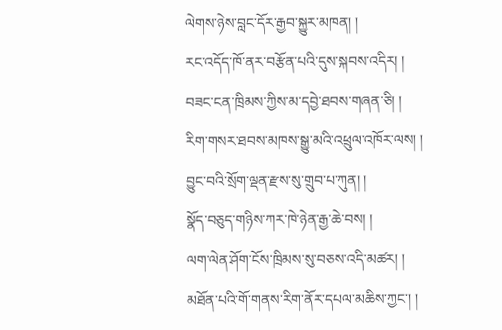ལེགས་ཉེས་བླང་དོར་རྒྱབ་སྐྱུར་མཁན། །
རང་འདོད་ཁོ་ནར་བརྩོན་པའི་དུས་སྐབས་འདིར། །
བཟང་ངན་ཁྲིམས་ཀྱིས་མ་དབྱེ་ཐབས་གཞན་ཅི། །
རིག་གསར་ཐབས་མཁས་སྒྱུ་མའི་འཕྲུལ་འཁོར་ལས། །
བྱུང་བའི་སྲོག་ལྡན་རྫས་སུ་གྲུབ་པ་ཀུན། །
སྣོད་བཅུད་གཉིས་ཀར་ཁེ་ཉེན་རྒྱ་ཆེ་བས། །
ལག་ལེན་ཤོག་ངོས་ཁྲིམས་སུ་བཅས་འདི་མཚར། །
མཐོན་པའི་གོ་གནས་རིག་ནོར་དཔལ་མཆིས་ཀྱང་། །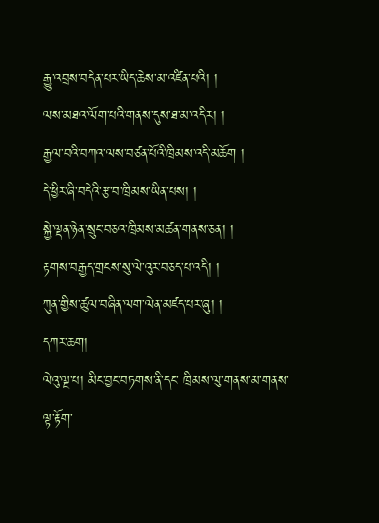རྒྱུ་འབྲས་བདེན་པར་ཡིད་ཆེས་མ་འཛིན་པའི། །
ལས་མཐའ་ལོག་པའི་གནས་དུས་ཐ་མ་འདིར། །
རྒྱལ་བའི་བཀའ་ལས་བཙན་པོའི་ཁྲིམས་འདི་མཆོག །
དེ་ཕྱིར་ཞི་བདེའི་རྩ་བ་ཁྲིམས་ཡིན་པས། །
སྐྱེ་ལྡན་ཉེན་སྲུང་བཅའ་ཁྲིམས་མཚན་གནས་ཅན། །
རྟགས་བརྒྱད་གྲངས་སུ་ལེ་འུར་བཅད་པ་འདི། །
ཀུན་གྱིས་ཚུལ་བཞིན་ལག་ལེན་མཛད་པར་ཞུ། །
དཀར་ཆག།
ལེའུ་ལྔ་པ། མིང་བྱང་བཏགས་ནི་དང་ ཁྲིམས་ལུ་གནས་མ་གནས་ལྟ་རྟོག་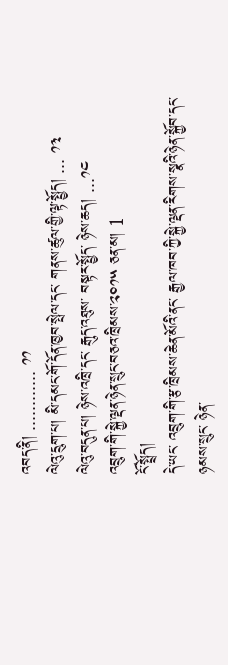འབད་ནི། ............ ༡༡
ལེའུ་དྲུག་པ། མི་དམང་གོ་དོན་ཁྱབ་སྤེལ་དང་ གནས་ཚུལ་གྱི་ལྟ་སྤྱོད། ... ༡༣
ལེའུ་བདུན་པ། ཉེས་འཁྲི་དང་ རྒུད་འཐུས་ བསྟར་སྤྱོད་ ཉེས་ཆད། ...༡༤
འབྲུག་གི་སྐྱེ་ལྡན་ཉེན་སྲུང་བཅའ་ཁྲིམས་༢༠༡༥ ཅན་མ། 1
ངོ་སྤྲོད།
དེ་ཡང་ འབྲུག་གི་རྩ་ཁྲིམས་ཆེན་མོའི་ནང་ རྒྱལ་ཁབ་ཀྱི་སྐྱེ་ལྡན་རིགས་སྣའི་ཉེན་སྐྱོབ་དང་
ཉམས་སྲུང་ ཉེན་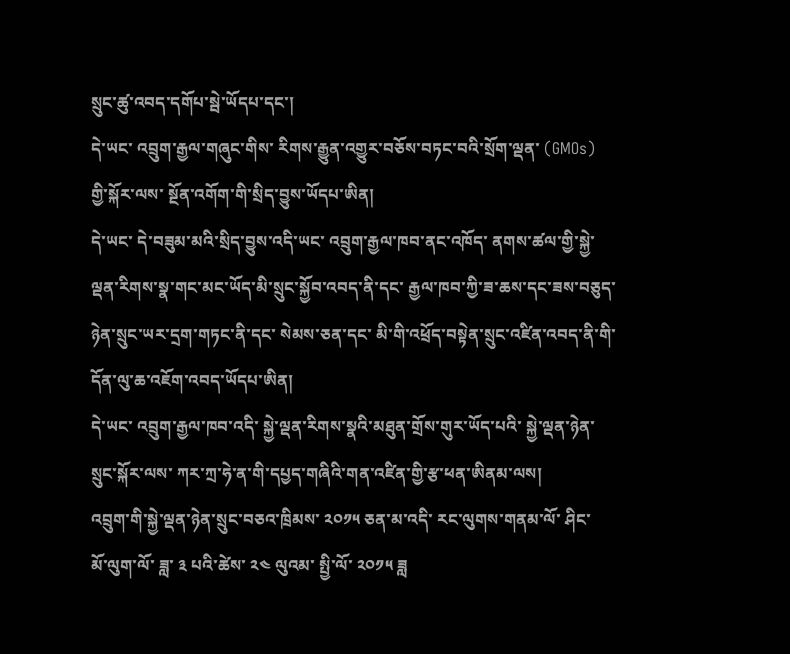སྲུང་ཚུ་འབད་དགོཔ་སྦེ་ཡོདཔ་དང་།
དེ་ཡང་ འབྲུག་རྒྱལ་གཞུང་གིས་ རིགས་རྒྱུན་འགྱུར་བཅོས་བཏང་བའི་སྲོག་ལྡན་ (GMOs)
གྱི་སྐོར་ལས་ སྔོན་འགོག་གི་སྲིད་བྱུས་ཡོདཔ་ཨིན།
དེ་ཡང་ དེ་བཟུམ་མའི་སྲིད་བྱུས་འདི་ཡང་ འབྲུག་རྒྱལ་ཁབ་ནང་འཁོད་ ནགས་ཚལ་གྱི་སྐྱེ་
ལྡན་རིགས་སྣ་གང་མང་ཡོད་མི་སྲུང་སྐྱོབ་འབད་ནི་དང་ རྒྱལ་ཁབ་ཀྱི་ཟ་ཆས་དང་ཟས་བཅུད་
ཉེན་སྲུང་ཡར་དྲག་གཏང་ནི་དང་ སེམས་ཅན་དང་ མི་གི་འཕྲོད་བསྟེན་སྲུང་འཛིན་འབད་ནི་གི་
དོན་ལུ་ཆ་འཇོག་འབད་ཡོདཔ་ཨིན།
དེ་ཡང་ འབྲུག་རྒྱལ་ཁབ་འདི་ སྐྱེ་ལྡན་རིགས་སྣའི་མཐུན་གྲོས་གུར་ཡོད་པའི་ སྐྱེ་ལྡན་ཉེན་
སྲུང་སྐོར་ལས་ ཀར་ཀྲ་ཧེ་ན་གི་དཔྱད་གཞིའི་གན་འཛིན་གྱི་རྩ་ཕན་ཨིནམ་ལས།
འབྲུག་གི་སྐྱེ་ལྡན་ཉེན་སྲུང་བཅའ་ཁྲིམས་ ༢༠༡༥ ཅན་མ་འདི་ རང་ལུགས་གནམ་ལོ་ ཤིང་
མོ་ལུག་ལོ་ ཟླ་ ༣ པའི་ཚེས་ ༢༤ ལུའམ་ སྤྱི་ལོ་ ༢༠༡༥ ཟླ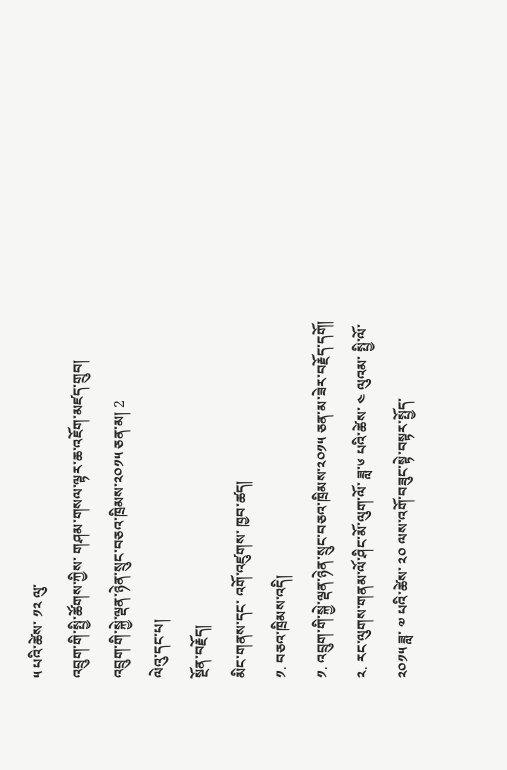༥ པའི་ཚེས་ ༡༢ ལུ་
འབྲུག་གི་སྤྱི་ཚོགས་ཀྱིས་ གཤམ་གསལ་ལྟར་ཆ་འཇོག་མཛད་གྲུབ།
འབྲུག་གི་སྐྱེ་ལྡན་ཉེན་སྲུང་བཅའ་ཁྲིམས་༢༠༡༥ ཅན་མ། 2
ལེའུ་དང་པ།
སྔོན་བརྗོད།
མིང་གནས་དང་ འགོ་འཛུགས་ ཁྱབ་ཚད།
༡. བཅའ་ཁྲིམས་འདི།
༡. འབྲུག་གི་སྐྱེ་ལྡན་ཉེན་སྲུང་བཅའ་ཁྲིམས་༢༠༡༥ ཅན་མ་ཟེར་བརྗོད་དགོ།
༢. རང་ལུགས་གནམ་ལོ་ཤིང་མོ་ལུག་ལོ་ ཟླ་༦ པའི་ཚེས་ ༤ ལུའམ་ སྤྱི་ལོ་
༢༠༡༥ ཟླ་ ༧ པའི་ཚེས་ ༢༠ ལས་འགོ་བཟུང་སྟེ་བསྟར་སྤྱོད་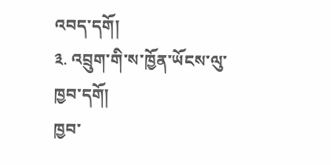འབད་དགོ།
༣. འབྲུག་གི་ས་ཁྱོན་ཡོངས་ལུ་ཁྱབ་དགོ།
ཁྱབ་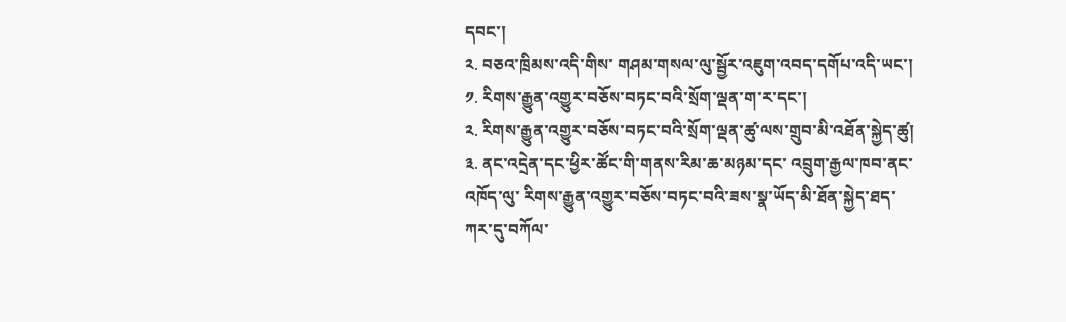དབང་།
༢. བཅའ་ཁྲིམས་འདི་གིས་ གཤམ་གསལ་ལུ་སྦྱོར་འཇུག་འབད་དགོཔ་འདི་ཡང་།
༡. རིགས་རྒྱུན་འགྱུར་བཅོས་བཏང་བའི་སྲོག་ལྡན་ག་ར་དང་།
༢. རིགས་རྒྱུན་འགྱུར་བཅོས་བཏང་བའི་སྲོག་ལྡན་ཚུ་ལས་གྲུབ་མི་འཐོན་སྐྱེད་ཚུ།
༣. ནང་འདྲེན་དང་ཕྱིར་ཚོང་གི་གནས་རིམ་ཆ་མཉམ་དང་ འབྲུག་རྒྱལ་ཁབ་ནང་
འཁོད་ལུ་ རིགས་རྒྱུན་འགྱུར་བཅོས་བཏང་བའི་ཟས་སྣ་ཡོད་མི་ཐོན་སྐྱེད་ཐད་
ཀར་དུ་བཀོལ་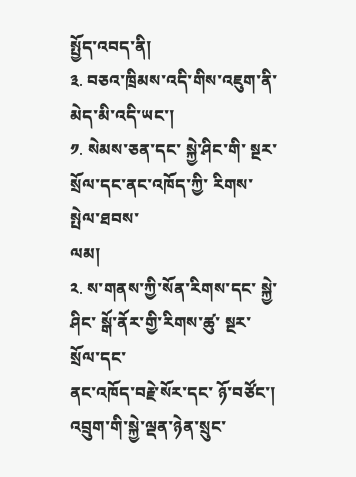སྤྱོད་འབད་ནི།
༣. བཅའ་ཁྲིམས་འདི་གིས་འཇུག་ནི་མེད་མི་འདི་ཡང་།
༡. སེམས་ཅན་དང་ སྐྱེ་ཤིང་གི་ སྔར་སྲོལ་དང་ནང་འཁོད་ཀྱི་ རིགས་སྤེལ་ཐབས་
ལམ།
༢. ས་གནས་ཀྱི་སོན་རིགས་དང་ སྐྱེ་ཤིང་ སྒོ་ནོར་གྱི་རིགས་ཚུ་ སྔར་སྲོལ་དང་
ནང་འཁོད་བརྗེ་སོར་དང་ ཉོ་བཙོང་།
འབྲུག་གི་སྐྱེ་ལྡན་ཉེན་སྲུང་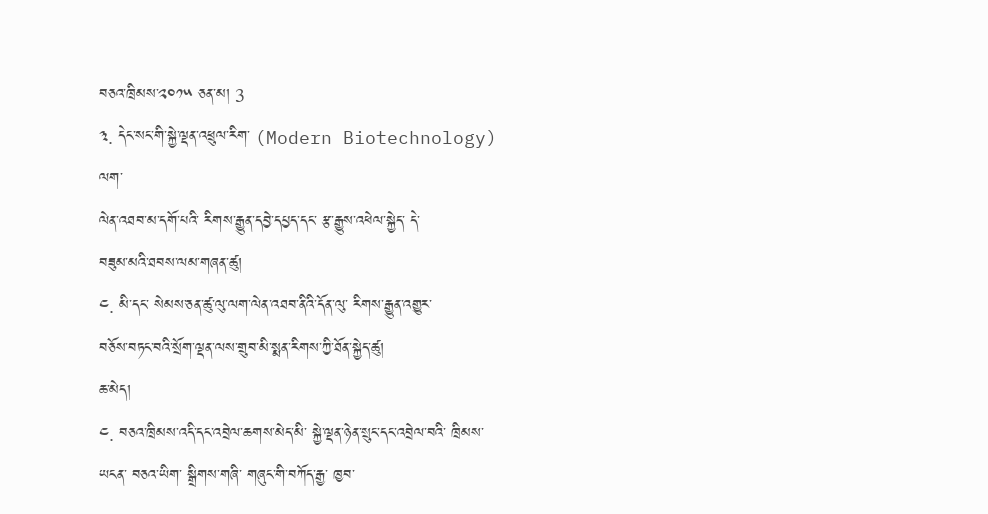བཅའ་ཁྲིམས་༢༠༡༥ ཅན་མ། 3
༣. དེང་སང་གི་སྐྱེ་ལྡན་འཕྲུལ་རིག་ (Modern Biotechnology) ལག་
ལེན་འཐབ་མ་དགོ་པའི་ རིགས་རྒྱུན་དབྱེ་དཔྱད་དང་ རྩ་རྒྱུས་འཕེལ་སྐྱེད་ དེ་
བཟུམ་མའི་ཐབས་ལམ་གཞན་ཚུ།
༤. མི་དང་ སེམས་ཅན་ཚུ་ལུ་ལག་ལེན་འཐབ་ནིའི་དོན་ལུ་ རིགས་རྒྱུན་འགྱུར་
བཅོས་བཏང་བའི་སྲོག་ལྡན་ལས་གྲུབ་མི་སྨན་རིགས་ཀྱི་ཐོན་སྐྱེད་ཚུ།
ཆ་མེད།
༤. བཅའ་ཁྲིམས་འདི་དང་འབྲེལ་ཆགས་མེད་མི་ སྐྱེ་ལྡན་ཉེན་སྲུང་དང་འབྲེལ་བའི་ ཁྲིམས་
ཡངན་ བཅའ་ཡིག་ སྒྲིགས་གཞི་ གཞུང་གི་བཀོད་རྒྱ་ ཁྱབ་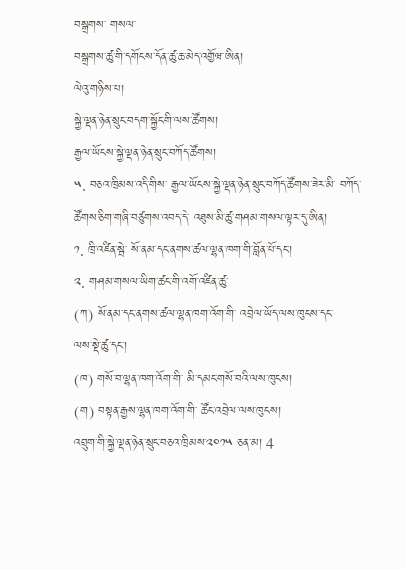བསྒྲགས་ གསལ་
བསྒྲགས་ཚུ་གི་དགོངས་དོན་ཚུ་ཆ་མེད་འགྱོཝ་ཨིན།
ལེའུ་གཉིས་པ།
སྐྱེ་ལྡན་ཉེན་སྲུང་བདག་སྐྱོང་གི་ལས་ཚོགས།
རྒྱལ་ཡོངས་སྐྱེ་ལྡན་ཉེན་སྲུང་བཀོད་ཚོགས།
༥. བཅའ་ཁྲིམས་འདི་གིས་ རྒྱལ་ཡོངས་སྐྱེ་ལྡན་ཉེན་སྲུང་བཀོད་ཚོགས་ཟེར་མི་ བཀོད་
ཚོགས་ཅིག་གཞི་བཙུགས་འབད་དེ་ འཐུས་མི་ཚུ་གཤམ་གསལ་ལྟར་དུ་ཨིན།
༡. ཁྲི་འཛིན་སྦེ་ སོ་ནམ་དང་ནགས་ཚལ་ལྷན་ཁག་གི་བློན་པོ་དང་།
༢. གཤམ་གསལ་ཡིག་ཚང་གི་འགོ་འཛིན་ཚུ་
(ཀ) སོ་ནམ་དང་ནགས་ཚལ་ལྷན་ཁག་འོག་གི་ འབྲེལ་ཡོད་ལས་ཁུངས་དང་
ལས་སྡེ་ཚུ་དང་།
(ཁ) གསོ་བ་ལྷན་ཁག་འོག་གི་ མི་དམང་གསོ་བའི་ལས་ཁུངས།
(ག) བསྟན་རྒྱས་ལྷན་ཁག་འོག་གི་ ཚོང་འབྲེལ་ལས་ཁུངས།
འབྲུག་གི་སྐྱེ་ལྡན་ཉེན་སྲུང་བཅའ་ཁྲིམས་༢༠༡༥ ཅན་མ། 4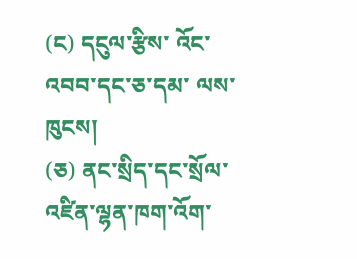(ང) དངུལ་རྩིས་ འོང་འབབ་དང་ཅ་དམ་ ལས་ཁུངས།
(ཅ) ནང་སྲིད་དང་སྲོལ་འཛིན་ལྷན་ཁག་འོག་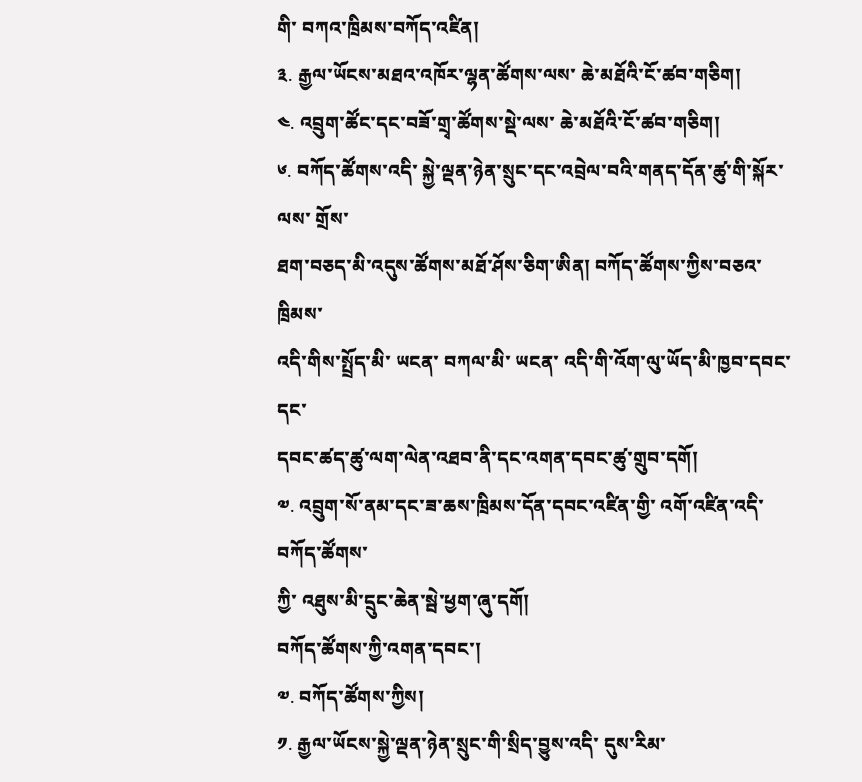གི་ བཀའ་ཁྲིམས་བཀོད་འཛིན།
༣. རྒྱལ་ཡོངས་མཐའ་འཁོར་ལྷན་ཚོགས་ལས་ ཆེ་མཐོའི་ངོ་ཚབ་གཅིག།
༤. འབྲུག་ཚོང་དང་བཟོ་གྲྭ་ཚོགས་སྡེ་ལས་ ཆེ་མཐོའི་ངོ་ཚབ་གཅིག།
༦. བཀོད་ཚོགས་འདི་ སྐྱེ་ལྡན་ཉེན་སྲུང་དང་འབྲེལ་བའི་གནད་དོན་ཚུ་གི་སྐོར་ལས་ གྲོས་
ཐག་བཅད་མི་འདུས་ཚོགས་མཐོ་ཤོས་ཅིག་ཨིན། བཀོད་ཚོགས་ཀྱིས་བཅའ་ཁྲིམས་
འདི་གིས་སྤྲོད་མི་ ཡངན་ བཀལ་མི་ ཡངན་ འདི་གི་འོག་ལུ་ཡོད་མི་ཁྱབ་དབང་དང་
དབང་ཚད་ཚུ་ལག་ལེན་འཐབ་ནི་དང་འགན་དབང་ཚུ་གྲུབ་དགོ།
༧. འབྲུག་སོ་ནམ་དང་ཟ་ཆས་ཁྲིམས་དོན་དབང་འཛིན་གྱི་ འགོ་འཛིན་འདི་ བཀོད་ཚོགས་
ཀྱི་ འཐུས་མི་དྲུང་ཆེན་སྦེ་ཕྱག་ཞུ་དགོ།
བཀོད་ཚོགས་ཀྱི་འགན་དབང་།
༧. བཀོད་ཚོགས་ཀྱིས།
༡. རྒྱལ་ཡོངས་སྐྱེ་ལྡན་ཉེན་སྲུང་གི་སྲིད་བྱུས་འདི་ དུས་རིམ་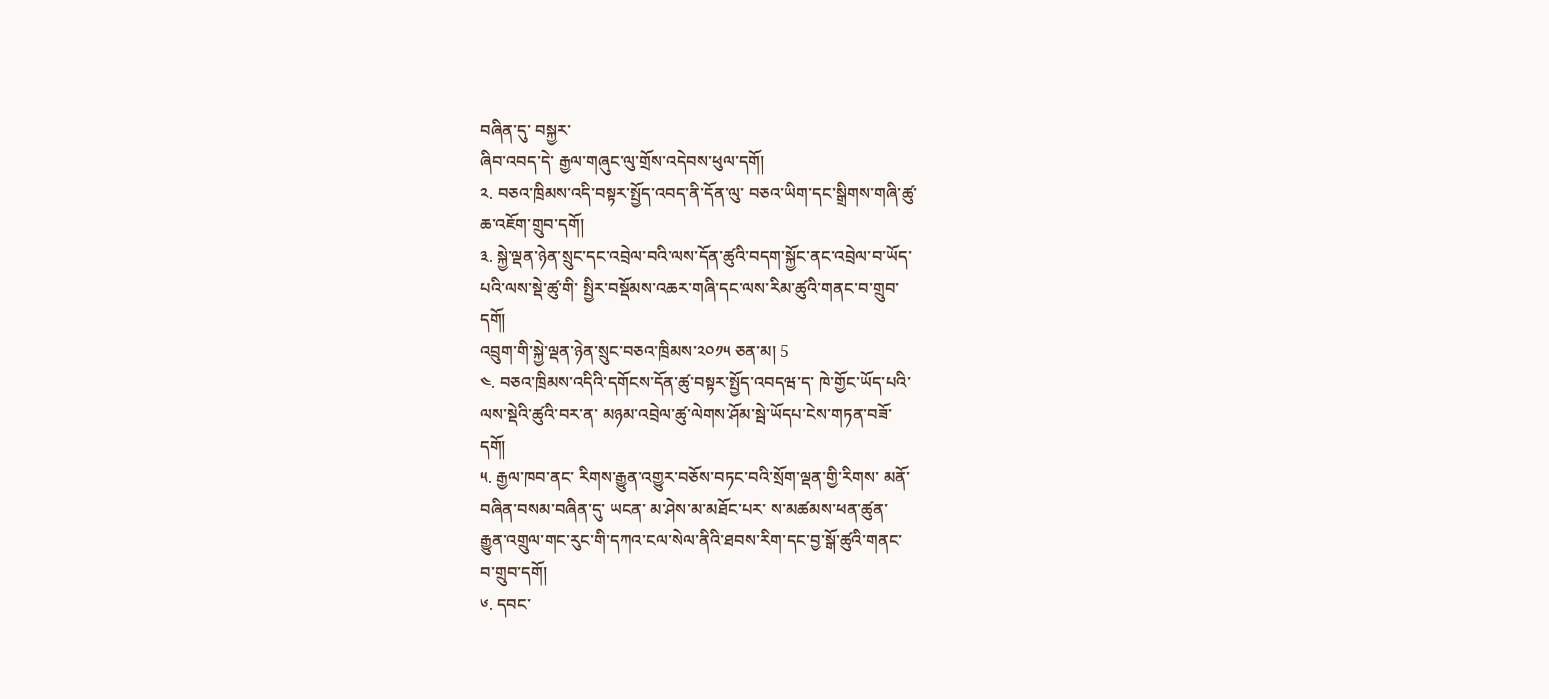བཞིན་དུ་ བསྐྱར་
ཞིབ་འབད་དེ་ རྒྱལ་གཞུང་ལུ་གྲོས་འདེབས་ཕུལ་དགོ།
༢. བཅའ་ཁྲིམས་འདི་བསྟར་སྤྱོད་འབད་ནི་དོན་ལུ་ བཅའ་ཡིག་དང་སྒྲིགས་གཞི་ཚུ་
ཆ་འཇོག་གྲུབ་དགོ།
༣. སྐྱེ་ལྡན་ཉེན་སྲུང་དང་འབྲེལ་བའི་ལས་དོན་ཚུའི་བདག་སྐྱོང་ནང་འབྲེལ་བ་ཡོད་
པའི་ལས་སྡེ་ཚུ་གི་ སྤྱིར་བསྡོམས་འཆར་གཞི་དང་ལས་རིམ་ཚུའི་གནང་བ་གྲུབ་
དགོ།
འབྲུག་གི་སྐྱེ་ལྡན་ཉེན་སྲུང་བཅའ་ཁྲིམས་༢༠༡༥ ཅན་མ། 5
༤. བཅའ་ཁྲིམས་འདིའི་དགོངས་དོན་ཚུ་བསྟར་སྤྱོད་འབདཝ་ད་ ཁེ་གྱོང་ཡོད་པའི་
ལས་སྡེའི་ཚུའི་བར་ན་ མཉམ་འབྲེལ་ཚུ་ལེགས་ཤོམ་སྦེ་ཡོདཔ་ངེས་གཏན་བཟོ་
དགོ།
༥. རྒྱལ་ཁབ་ནང་ རིགས་རྒྱུན་འགྱུར་བཅོས་བཏང་བའི་སྲོག་ལྡན་གྱི་རིགས་ མནོ་
བཞིན་བསམ་བཞིན་དུ་ ཡངན་ མ་ཤེས་མ་མཐོང་པར་ ས་མཚམས་ཕན་ཚུན་
རྒྱུན་འགྲུལ་གང་རུང་གི་དཀའ་ངལ་སེལ་ནིའི་ཐབས་རིག་དང་བྱ་སྒོ་ཚུའི་གནང་
བ་གྲུབ་དགོ།
༦. དབང་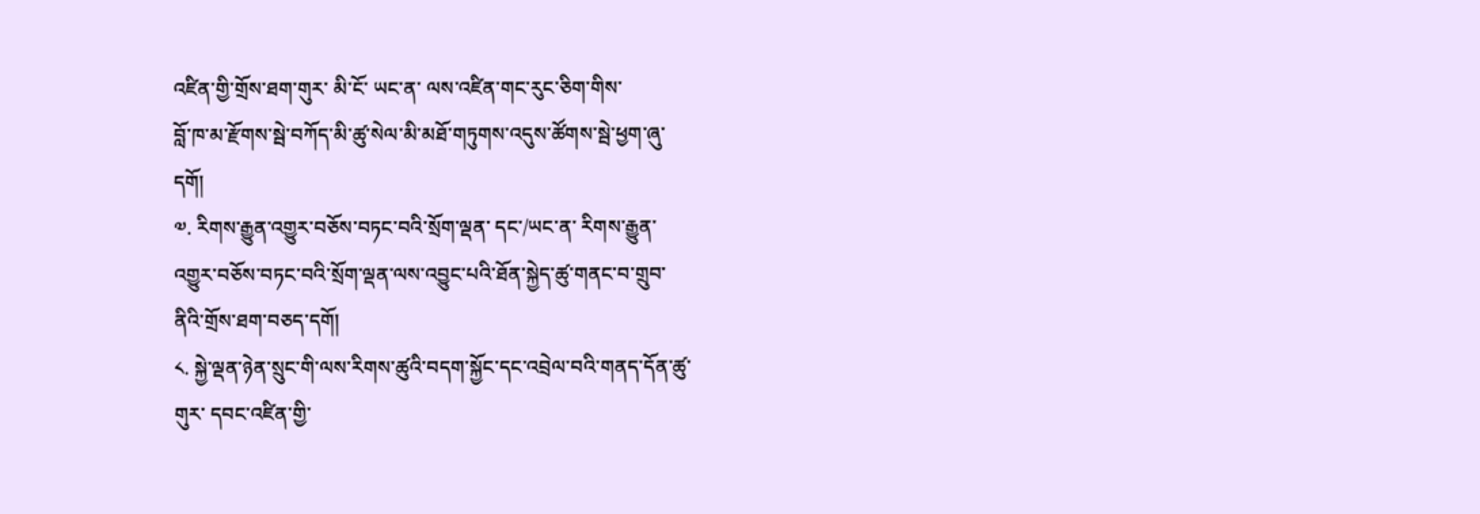འཛིན་གྱི་གྲོས་ཐག་གུར་ མི་ངོ་ ཡང་ན་ ལས་འཛིན་གང་རུང་ཅིག་གིས་
བློ་ཁ་མ་རྫོགས་སྦེ་བཀོད་མི་ཚུ་སེལ་མི་མཐོ་གཏུགས་འདུས་ཚོགས་སྦེ་ཕྱག་ཞུ་
དགོ།
༧. རིགས་རྒྱུན་འགྱུར་བཅོས་བཏང་བའི་སྲོག་ལྡན་ དང་/ཡང་ན་ རིགས་རྒྱུན་
འགྱུར་བཅོས་བཏང་བའི་སྲོག་ལྡན་ལས་འབྱུང་པའི་ཐོན་སྐྱེད་ཚུ་གནང་བ་གྲུབ་
ནིའི་གྲོས་ཐག་བཅད་དགོ།
༨. སྐྱེ་ལྡན་ཉེན་སྲུང་གི་ལས་རིགས་ཚུའི་བདག་སྐྱོང་དང་འབྲེལ་བའི་གནད་དོན་ཚུ་
གུར་ དབང་འཛིན་གྱི་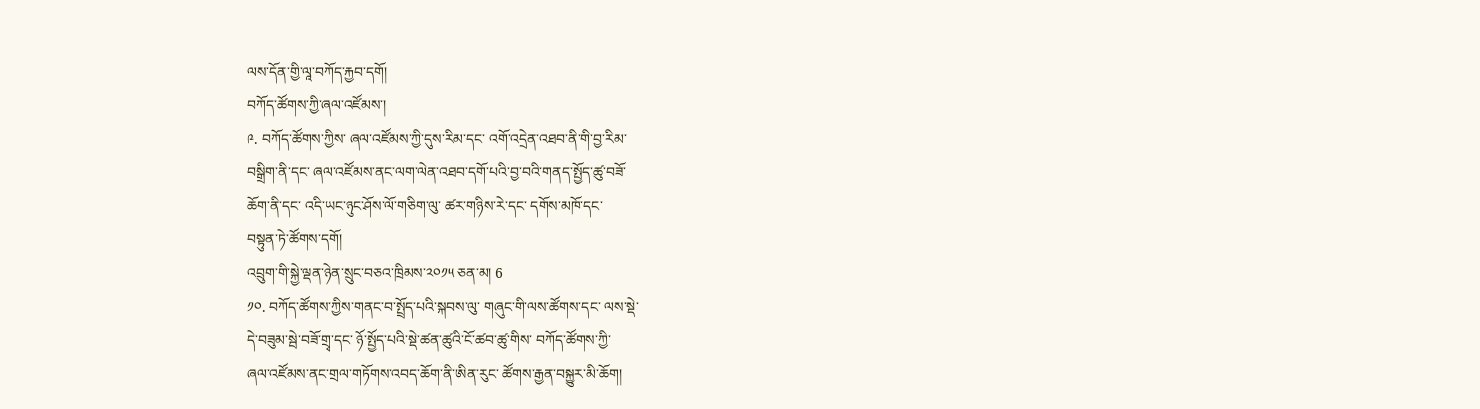ལས་དོན་གྱི་ལཱ་བཀོད་རྐྱབ་དགོ།
བཀོད་ཚོགས་ཀྱི་ཞལ་འཛོམས་།
༩. བཀོད་ཚོགས་ཀྱིས་ ཞལ་འཛོམས་ཀྱི་དུས་རིམ་དང་ འགོ་འདྲེན་འཐབ་ནི་གི་བྱ་རིམ་
བསྒྲིག་ནི་དང་ ཞལ་འཛོམས་ནང་ལག་ལེན་འཐབ་དགོ་པའི་བྱ་བའི་གནད་སྤྱོད་ཚུ་བཟོ་
ཆོག་ནི་དང་ འདི་ཡང་ཉུང་ཤོས་ལོ་གཅིག་ལུ་ ཚར་གཉིས་རེ་དང་ དགོས་མཁོ་དང་
བསྟུན་ཏེ་ཚོགས་དགོ།
འབྲུག་གི་སྐྱེ་ལྡན་ཉེན་སྲུང་བཅའ་ཁྲིམས་༢༠༡༥ ཅན་མ། 6
༡༠. བཀོད་ཚོགས་ཀྱིས་གནང་བ་སྤྲོད་པའི་སྐབས་ལུ་ གཞུང་གི་ལས་ཚོགས་དང་ ལས་སྡེ་
དེ་བཟུམ་སྦེ་བཟོ་གྲྭ་དང་ ཉོ་སྤྱོད་པའི་སྡེ་ཚན་ཚུའི་ངོ་ཚབ་ཚུ་གིས་ བཀོད་ཚོགས་ཀྱི་
ཞལ་འཛོམས་ནང་གྲལ་གཏོགས་འབད་ཆོག་ནི་ཨིན་རུང་ ཚོགས་རྒྱན་བསྐྱུར་མི་ཆོག།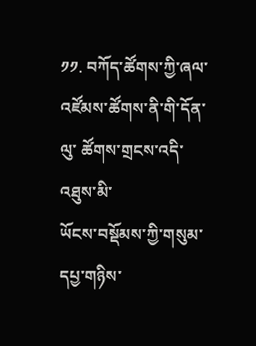༡༡. བཀོད་ཚོགས་ཀྱི་ཞལ་འཛོམས་ཚོགས་ནི་གི་དོན་ལུ་ ཚོགས་གྲངས་འདི་འཐུས་མི་
ཡོངས་བསྡོམས་ཀྱི་གསུམ་དཔྱ་གཉིས་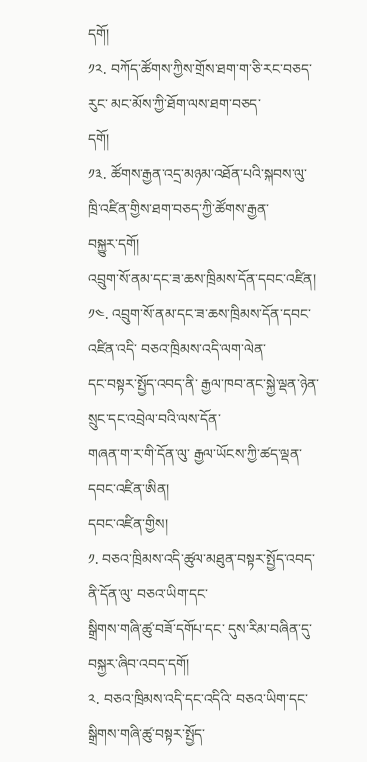དགོ།
༡༢. བཀོད་ཚོགས་ཀྱིས་གྲོས་ཐག་ག་ཅི་རང་བཅད་རུང་ མང་མོས་ཀྱི་ཐོག་ལས་ཐག་བཅད་
དགོ།
༡༣. ཚོགས་རྒྱན་འདྲ་མཉམ་འཐོན་པའི་སྐབས་ལུ་ ཁྲི་འཛིན་གྱིས་ཐག་བཅད་ཀྱི་ཚོགས་རྒྱན་
བསྐྱུར་དགོ།
འབྲུག་སོ་ནམ་དང་ཟ་ཆས་ཁྲིམས་དོན་དབང་འཛིན།
༡༤. འབྲུག་སོ་ནམ་དང་ཟ་ཆས་ཁྲིམས་དོན་དབང་འཛིན་འདི་ བཅའ་ཁྲིམས་འདི་ལག་ལེན་
དང་བསྟར་སྤྱོད་འབད་ནི་ རྒྱལ་ཁབ་ནང་སྐྱེ་ལྡན་ཉེན་སྲུང་དང་འབྲེལ་བའི་ལས་དོན་
གཞན་ག་ར་གི་དོན་ལུ་ རྒྱལ་ཡོངས་ཀྱི་ཚད་ལྡན་དབང་འཛིན་ཨིན།
དབང་འཛིན་གྱིས།
༡. བཅའ་ཁྲིམས་འདི་ཚུལ་མཐུན་བསྟར་སྤྱོད་འབད་ནི་དོན་ལུ་ བཅའ་ཡིག་དང་
སྒྲིགས་གཞི་ཚུ་བཟོ་དགོཔ་དང་ དུས་རིམ་བཞིན་དུ་ བསྐྱར་ཞིབ་འབད་དགོ།
༢. བཅའ་ཁྲིམས་འདི་དང་འདིའི་ བཅའ་ཡིག་དང་སྒྲིགས་གཞི་ཚུ་བསྟར་སྤྱོད་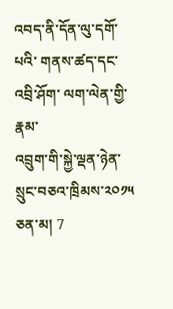འབད་ནི་དོན་ལུ་དགོ་པའི་ གནས་ཚད་དང་ འབྲི་ཤོག་ ལག་ལེན་གྱི་རྣམ་
འབྲུག་གི་སྐྱེ་ལྡན་ཉེན་སྲུང་བཅའ་ཁྲིམས་༢༠༡༥ ཅན་མ། 7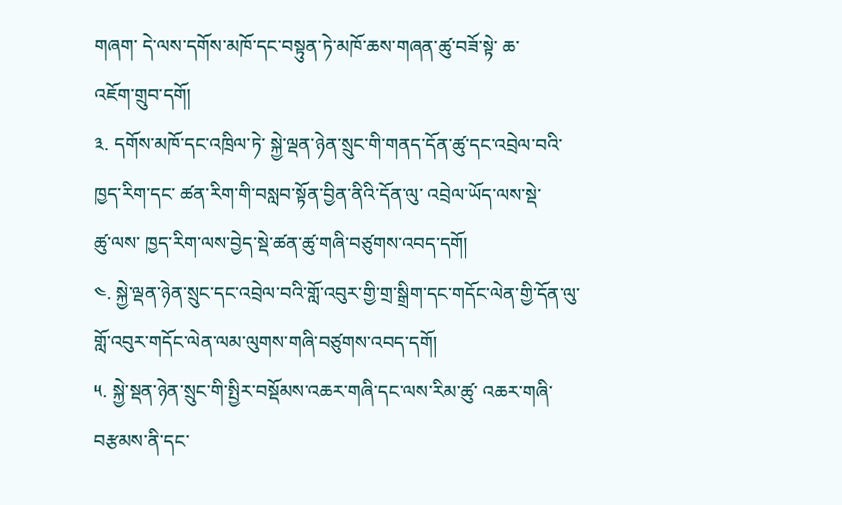གཞག་ དེ་ལས་དགོས་མཁོ་དང་བསྟུན་ཏེ་མཁོ་ཆས་གཞན་ཚུ་བཟོ་སྟེ་ ཆ་
འཇོག་གྲུབ་དགོ།
༣. དགོས་མཁོ་དང་འཁྲིལ་ཏེ་ སྐྱེ་ལྡན་ཉེན་སྲུང་གི་གནད་དོན་ཚུ་དང་འབྲེལ་བའི་
ཁྱད་རིག་དང་ ཚན་རིག་གི་བསླབ་སྟོན་བྱིན་ནིའི་དོན་ལུ་ འབྲེལ་ཡོད་ལས་སྡེ་
ཚུ་ལས་ ཁྱད་རིག་ལས་བྱེད་སྡེ་ཚན་ཚུ་གཞི་བཙུགས་འབད་དགོ།
༤. སྐྱེ་ལྡན་ཉེན་སྲུང་དང་འབྲེལ་བའི་གློ་འབུར་གྱི་གྲ་སྒྲིག་དང་གདོང་ལེན་གྱི་དོན་ལུ་
གློ་འབུར་གདོང་ལེན་ལམ་ལུགས་གཞི་བཙུགས་འབད་དགོ།
༥. སྐྱེ་སྡན་ཉེན་སྲུང་གི་སྤྱིར་བསྡོམས་འཆར་གཞི་དང་ལས་རིམ་ཚུ་ འཆར་གཞི་
བརྩམས་ནི་དང་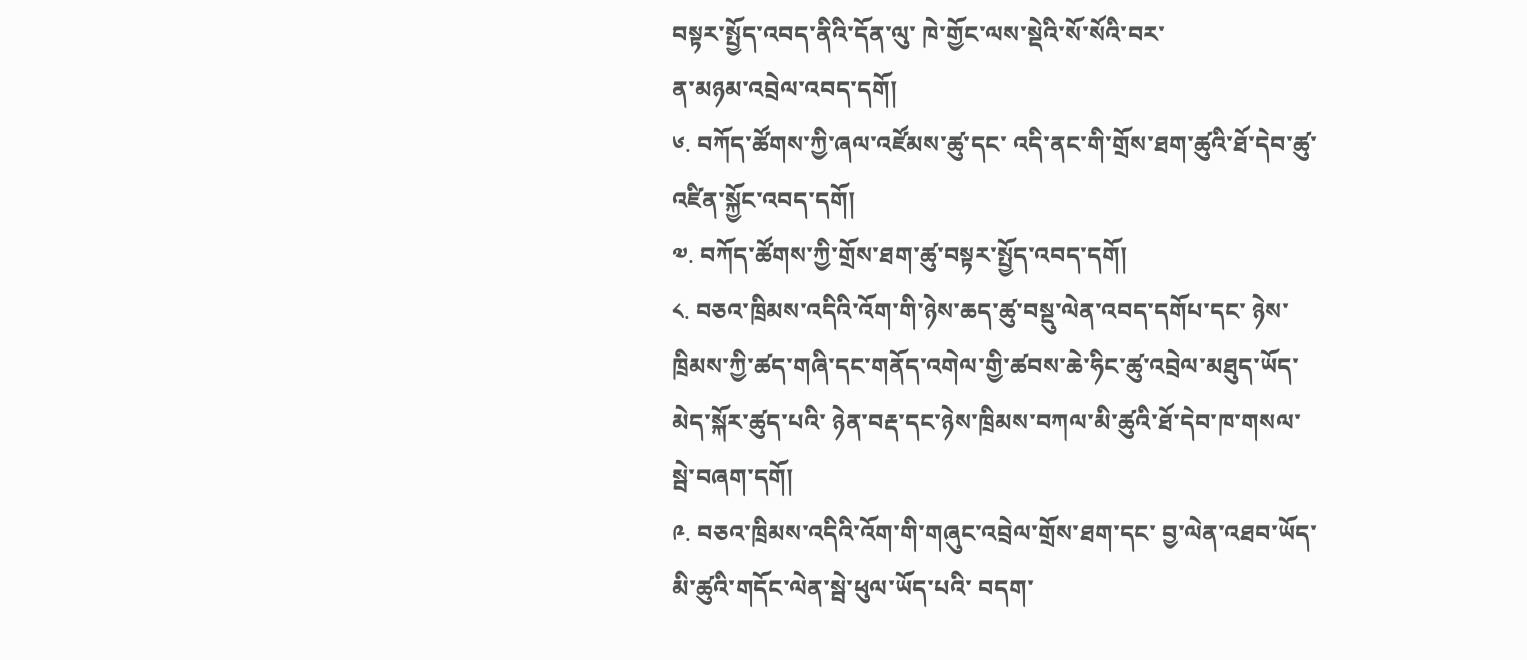བསྟར་སྤྱོད་འབད་ནིའི་དོན་ལུ་ ཁེ་གྱོང་ལས་སྡེའི་སོ་སོའི་བར་
ན་མཉམ་འབྲེལ་འབད་དགོ།
༦. བཀོད་ཚོགས་ཀྱི་ཞལ་འཛོམས་ཚུ་དང་ འདི་ནང་གི་གྲོས་ཐག་ཚུའི་ཐོ་དེབ་ཚུ་
འཛིན་སྐྱོང་འབད་དགོ།
༧. བཀོད་ཚོགས་ཀྱི་གྲོས་ཐག་ཚུ་བསྟར་སྤྱོད་འབད་དགོ།
༨. བཅའ་ཁྲིམས་འདིའི་འོག་གི་ཉེས་ཆད་ཚུ་བསྡུ་ལེན་འབད་དགོཔ་དང་ ཉེས་
ཁྲིམས་ཀྱི་ཚད་གཞི་དང་གནོད་འགེལ་གྱི་ཚབས་ཆེ་ཧིང་ཚུ་འབྲེལ་མཐུད་ཡོད་
མེད་སྐོར་ཚུད་པའི་ ཉེན་བརྡ་དང་ཉེས་ཁྲིམས་བཀལ་མི་ཚུའི་ཐོ་དེབ་ཁ་གསལ་
སྦེ་བཞག་དགོ།
༩. བཅའ་ཁྲིམས་འདིའི་འོག་གི་གཞུང་འབྲེལ་གྲོས་ཐག་དང་ བྱ་ལེན་འཐབ་ཡོད་
མི་ཚུའི་གདོང་ལེན་སྦེ་ཕུལ་ཡོད་པའི་ བདག་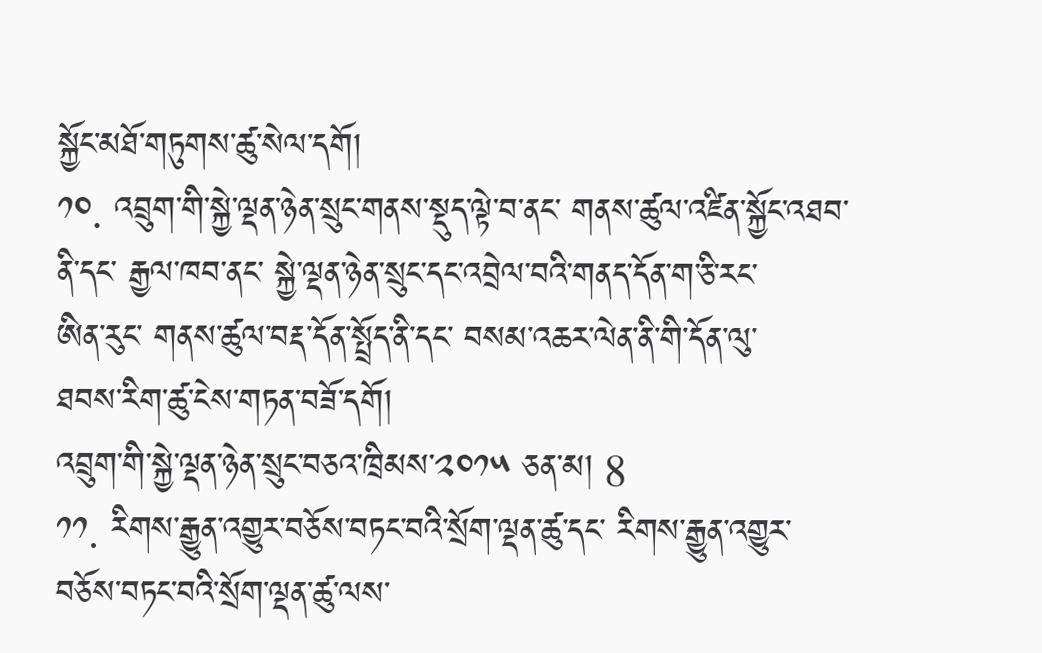སྐྱོང་མཐོ་གཏུགས་ཚུ་སེལ་དགོ།
༡༠. འབྲུག་གི་སྐྱེ་ལྡན་ཉེན་སྲུང་གནས་སྡུད་ལྟེ་བ་ནང་ གནས་ཚུལ་འཛིན་སྐྱོང་འཐབ་
ནི་དང་ རྒྱལ་ཁབ་ནང་ སྐྱེ་ལྡན་ཉེན་སྲུང་དང་འབྲེལ་བའི་གནད་དོན་ག་ཅི་རང་
ཨིན་རུང་ གནས་ཚུལ་བརྡ་དོན་སྤྲོད་ནི་དང་ བསམ་འཆར་ལེན་ནི་གི་དོན་ལུ་
ཐབས་རིག་ཚུ་ངེས་གཏན་བཟོ་དགོ།
འབྲུག་གི་སྐྱེ་ལྡན་ཉེན་སྲུང་བཅའ་ཁྲིམས་༢༠༡༥ ཅན་མ། 8
༡༡. རིགས་རྒྱུན་འགྱུར་བཅོས་བཏང་བའི་སྲོག་ལྡན་ཚུ་དང་ རིགས་རྒྱུན་འགྱུར་
བཅོས་བཏང་བའི་སྲོག་ལྡན་ཚུ་ལས་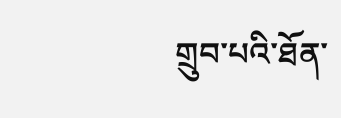གྲུབ་པའི་ཐོན་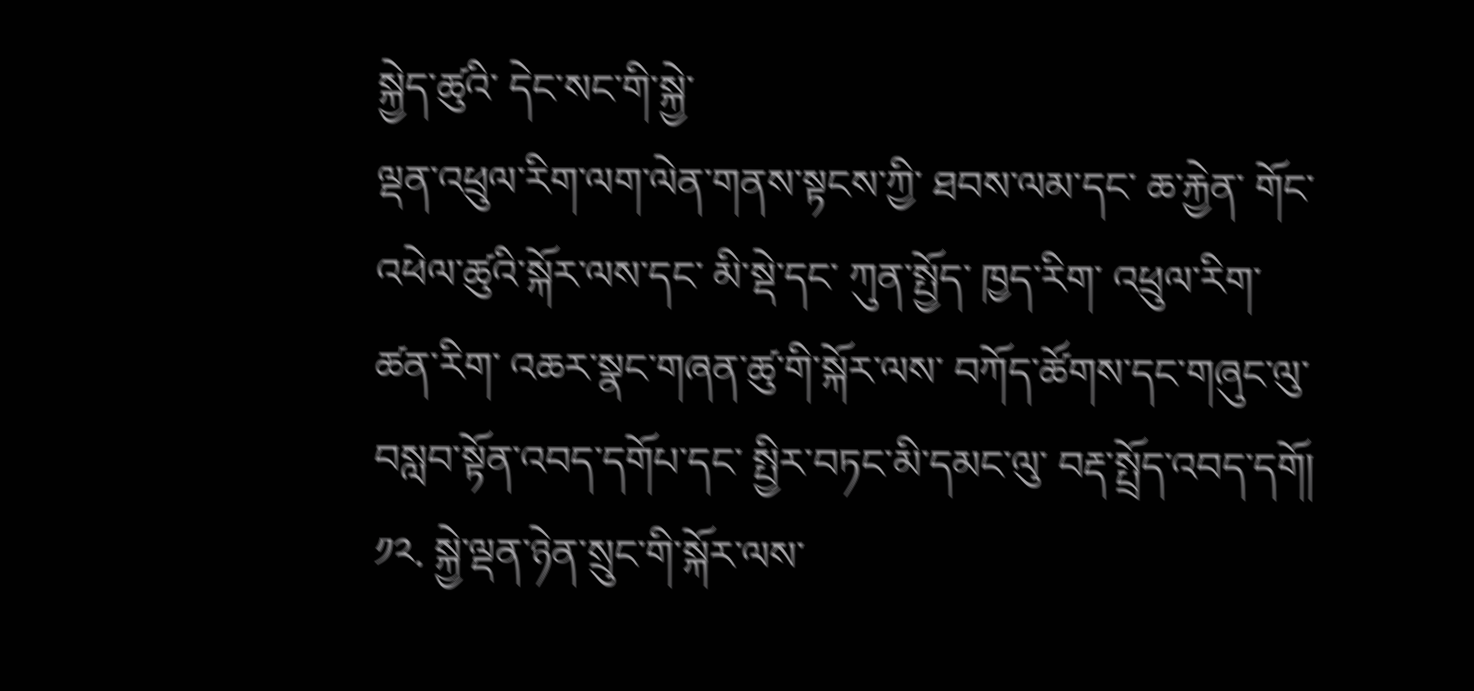སྐྱེད་ཚུའི་ དེང་སང་གི་སྐྱེ་
ལྡན་འཕྲུལ་རིག་ལག་ལེན་གནས་སྟངས་ཀྱི་ ཐབས་ལམ་དང་ ཆ་རྐྱེན་ གོང་
འཕེལ་ཚུའི་སྐོར་ལས་དང་ མི་སྡེ་དང་ ཀུན་སྤྱོད་ ཁྱད་རིག་ འཕྲུལ་རིག་
ཚན་རིག་ འཆར་སྣང་གཞན་ཚུ་གི་སྐོར་ལས་ བཀོད་ཚོགས་དང་གཞུང་ལུ་
བསླབ་སྟོན་འབད་དགོཔ་དང་ སྤྱིར་བཏང་མི་དམང་ལུ་ བརྡ་སྤྲོད་འབད་དགོ།
༡༢. སྐྱེ་ལྡན་ཉེན་སྲུང་གི་སྐོར་ལས་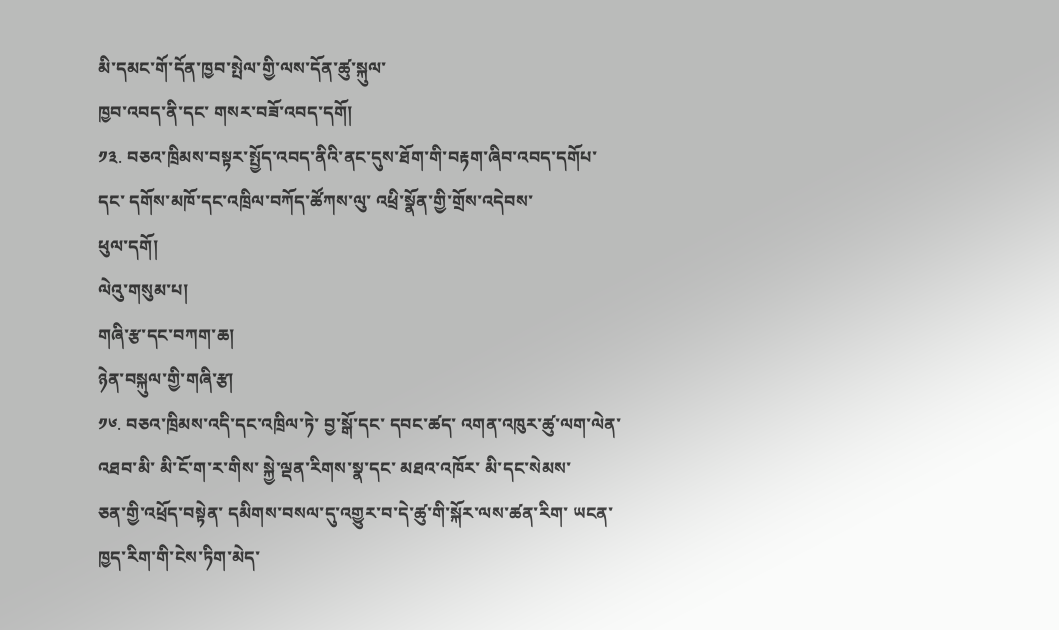མི་དམང་གོ་དོན་ཁྱབ་སྤེལ་གྱི་ལས་དོན་ཚུ་སྐུལ་
ཁྱབ་འབད་ནི་དང་ གསར་བཟོ་འབད་དགོ།
༡༣. བཅའ་ཁྲིམས་བསྟར་སྤྱོད་འབད་ནིའི་ནང་དུས་ཐོག་གི་བརྟག་ཞིབ་འབད་དགོཔ་
དང་ དགོས་མཁོ་དང་འཁྲིལ་བཀོད་ཚོཀས་ལུ་ འཕྲི་སྣོན་གྱི་གྲོས་འདེབས་
ཕུལ་དགོ།
ལེའུ་གསུམ་པ།
གཞི་རྩ་དང་བཀག་ཆ།
ཉེན་བསྐུལ་གྱི་གཞི་རྩ།
༡༦. བཅའ་ཁྲིམས་འདི་དང་འཁྲིལ་ཏེ་ བྱ་སྒོ་དང་ དབང་ཚད་ འགན་འཁུར་ཚུ་ལག་ལེན་
འཐབ་མི་ མི་ངོ་ག་ར་གིས་ སྐྱེ་ལྡན་རིགས་སྣ་དང་ མཐའ་འཁོར་ མི་དང་སེམས་
ཅན་གྱི་འཕྲོད་བསྟེན་ དམིགས་བསལ་དུ་འགྱུར་བ་དེ་ཚུ་གི་སྐོར་ལས་ཚན་རིག་ ཡངན་
ཁྱད་རིག་གི་ངེས་ཏིག་མེད་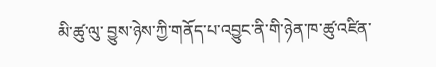མི་ཚུ་ལུ་ བྱུས་ཉེས་ཀྱི་གནོད་པ་འབྱུང་ནི་གི་ཉེན་ཁ་ཚུ་འཛིན་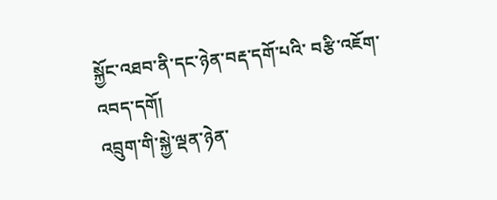སྐྱོང་འཐབ་ནི་དང་ཉེན་བརྡ་དགོ་པའི་ བརྩི་འཇོག་འབད་དགོ།
འབྲུག་གི་སྐྱེ་ལྡན་ཉེན་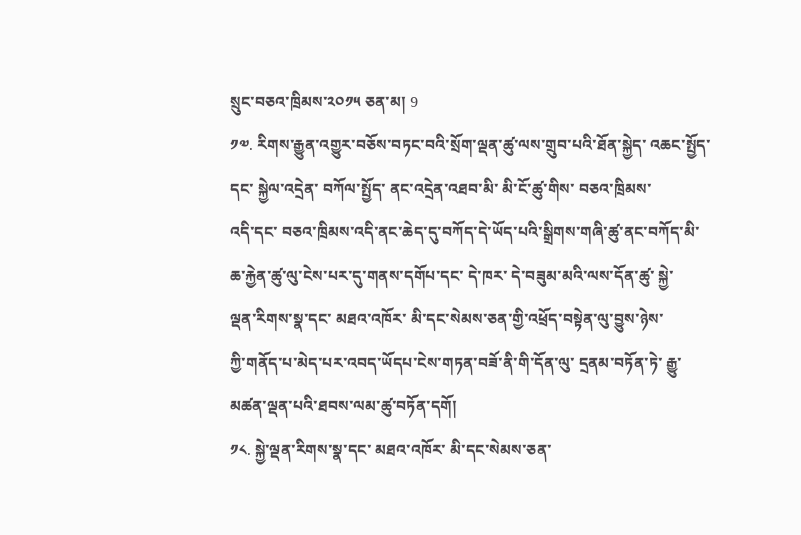སྲུང་བཅའ་ཁྲིམས་༢༠༡༥ ཅན་མ། 9
༡༧. རིགས་རྒྱུན་འགྱུར་བཅོས་བཏང་བའི་སྲོག་ལྡན་ཚུ་ལས་གྲུབ་པའི་ཐོན་སྐྱེད་ འཆང་སྤྱོད་
དང་ སྐྱེལ་འདྲེན་ བཀོལ་སྤྱོད་ ནང་འདྲེན་འཐབ་མི་ མི་ངོ་ཚུ་གིས་ བཅའ་ཁྲིམས་
འདི་དང་ བཅའ་ཁྲིམས་འདི་ནང་ཆེད་དུ་བཀོད་དེ་ཡོད་པའི་སྒྲིགས་གཞི་ཚུ་ནང་བཀོད་མི་
ཆ་རྐྱེན་ཚུ་ལུ་ངེས་པར་དུ་གནས་དགོཔ་དང་ དེ་ཁར་ དེ་བཟུམ་མའི་ལས་དོན་ཚུ་ སྐྱེ་
ལྡན་རིགས་སྣ་དང་ མཐའ་འཁོར་ མི་དང་སེམས་ཅན་གྱི་འཕྲོད་བསྟེན་ལུ་བྱུས་ཉེས་
ཀྱི་གནོད་པ་མེད་པར་འབད་ཡོདཔ་ངེས་གཏན་བཟོ་ནི་གི་དོན་ལུ་ དྲནམ་བཏོན་ཏེ་ རྒྱུ་
མཚན་ལྡན་པའི་ཐབས་ལམ་ཚུ་བཏོན་དགོ།
༡༨. སྐྱེ་ལྡན་རིགས་སྣ་དང་ མཐའ་འཁོར་ མི་དང་སེམས་ཅན་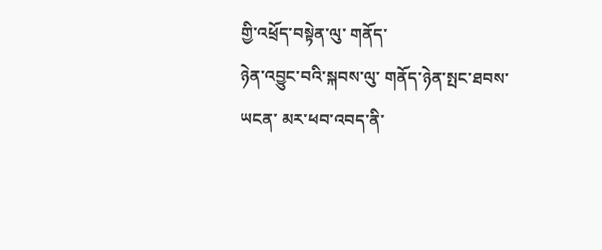གྱི་འཕྲོད་བསྟེན་ལུ་ གནོད་
ཉེན་འབྱུང་བའི་སྐབས་ལུ་ གནོད་ཉེན་སྤང་ཐབས་ ཡངན་ མར་ཕབ་འབད་ནི་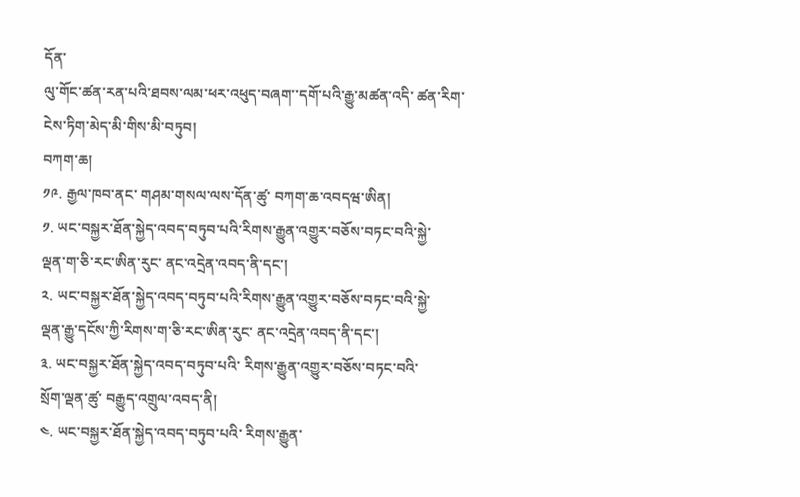དོན་
ལུ་གོང་ཚན་རན་པའི་ཐབས་ལམ་ཕར་འཕུད་བཞག་་དགོ་པའི་རྒྱུ་མཚན་འདི་ ཚན་རིག་
ངེས་ཏིག་མེད་མི་གིས་མི་བཏུབ།
བཀག་ཆ།
༡༩. རྒྱལ་ཁབ་ནང་ གཤམ་གསལ་ལས་དོན་ཚུ་ བཀག་ཆ་འབདཝ་ཨིན།
༡. ཡང་བསྐྱར་ཐོན་སྐྱེད་འབད་བཏུབ་པའི་རིགས་རྒྱུན་འགྱུར་བཅོས་བཏང་བའི་སྐྱེ་
ལྡན་ག་ཅི་རང་ཨིན་རུང་ ནང་འདྲེན་འབད་ནི་དང་།
༢. ཡང་བསྐྱར་ཐོན་སྐྱེད་འབད་བཏུབ་པའི་རིགས་རྒྱུན་འགྱུར་བཅོས་བཏང་བའི་སྐྱེ་
ལྡན་རྒྱུ་དངོས་ཀྱི་རིགས་ག་ཅི་རང་ཨིན་རུང་ ནང་འདྲེན་འབད་ནི་དང་།
༣. ཡང་བསྐྱར་ཐོན་སྐྱེད་འབད་བཏུབ་པའི་ རིགས་རྒྱུན་འགྱུར་བཅོས་བཏང་བའི་
སྲོག་ལྡན་ཚུ་ བརྒྱུད་འགྲུལ་འབད་ནི།
༤. ཡང་བསྐྱར་ཐོན་སྐྱེད་འབད་བཏུབ་པའི་ རིགས་རྒྱུན་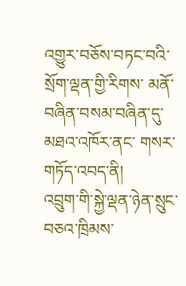འགྱུར་བཅོས་བཏང་བའི་
སྲོག་ལྡན་གྱི་རིགས་ མནོ་བཞིན་བསམ་བཞིན་དུ་ མཐའ་འཁོར་ནང་ གསར་
གཏོད་འབད་ནི།
འབྲུག་གི་སྐྱེ་ལྡན་ཉེན་སྲུང་བཅའ་ཁྲིམས་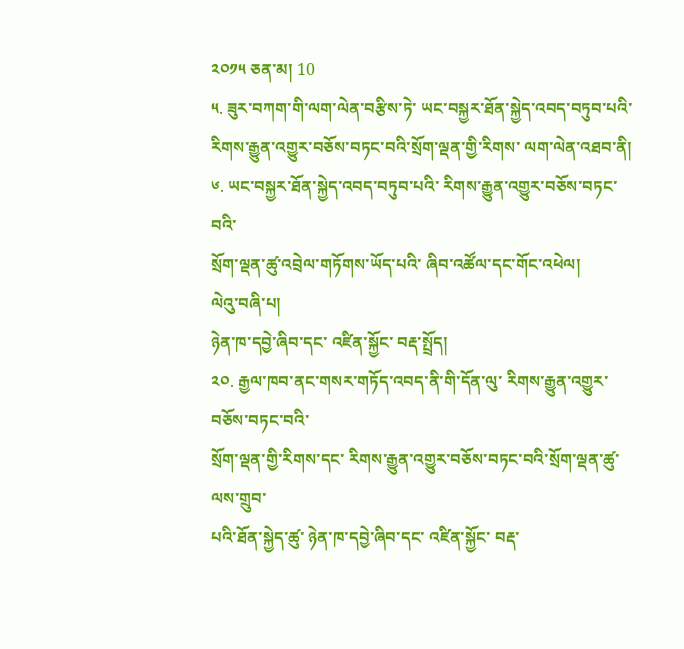༢༠༡༥ ཅན་མ། 10
༥. ཟུར་བཀག་གི་ལག་ལེན་བརྩིས་ཏེ་ ཡང་བསྐྱར་ཐོན་སྐྱེད་འབད་བཏུབ་པའི་
རིགས་རྒྱུན་འགྱུར་བཅོས་བཏང་བའི་སྲོག་ལྡན་གྱི་རིགས་ ལག་ལེན་འཐབ་ནི།
༦. ཡང་བསྐྱར་ཐོན་སྐྱེད་འབད་བཏུབ་པའི་ རིགས་རྒྱུན་འགྱུར་བཅོས་བཏང་བའི་
སྲོག་ལྡན་ཚུ་འབྲེལ་གཏོགས་ཡོད་པའི་ ཞིབ་འཚོལ་དང་གོང་འཕེལ།
ལེའུ་བཞི་པ།
ཉེན་ཁ་དབྱེ་ཞིབ་དང་ འཛིན་སྐྱོང་ བརྡ་སྤྲོད།
༢༠. རྒྱལ་ཁབ་ནང་གསར་གཏོད་འབད་ནི་གི་དོན་ལུ་ རིགས་རྒྱུན་འགྱུར་བཅོས་བཏང་བའི་
སྲོག་ལྡན་གྱི་རིགས་དང་ རིགས་རྒྱུན་འགྱུར་བཅོས་བཏང་བའི་སྲོག་ལྡན་ཚུ་ལས་གྲུབ་
པའི་ཐོན་སྐྱེད་ཚུ་ ཉེན་ཁ་དབྱེ་ཞིབ་དང་ འཛིན་སྐྱོང་ བརྡ་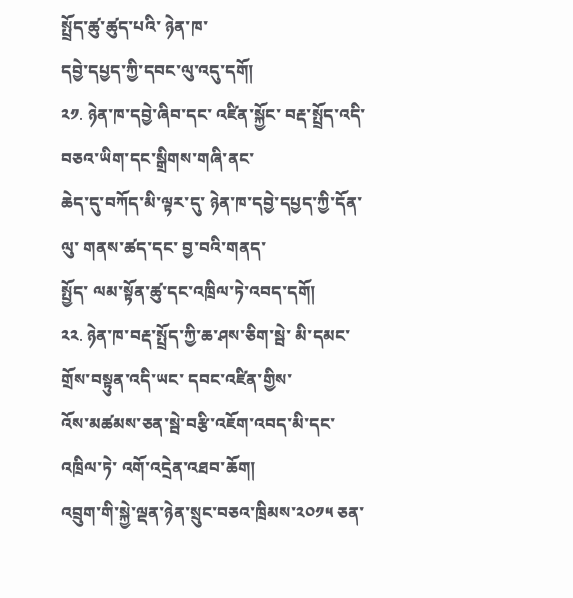སྤྲོད་ཚུ་ཚུད་པའི་ ཉེན་ཁ་
དབྱེ་དཔྱད་ཀྱི་དབང་ལུ་འདུ་དགོ།
༢༡. ཉེན་ཁ་དབྱེ་ཞིབ་དང་ འཛིན་སྐྱོང་ བརྡ་སྤྲོད་འདི་ བཅའ་ཡིག་དང་སྒྲིགས་གཞི་ནང་
ཆེད་དུ་བཀོད་མི་ལྟར་དུ་ ཉེན་ཁ་དབྱེ་དཔྱད་ཀྱི་དོན་ལུ་ གནས་ཚད་དང་ བྱ་བའི་གནད་
སྤྱོད་ ལམ་སྟོན་ཚུ་དང་འཁྲིལ་ཏེ་འབད་དགོ།
༢༢. ཉེན་ཁ་བརྡ་སྤྲོད་ཀྱི་ཆ་ཤས་ཅིག་སྦེ་ མི་དམང་གྲོས་བསྟུན་འདི་ཡང་ དབང་འཛིན་གྱིས་
འོས་མཚམས་ཅན་སྦེ་བརྩི་འཇོག་འབད་མི་དང་འཁྲིལ་ཏེ་ འགོ་འདྲེན་འཐབ་ཆོག།
འབྲུག་གི་སྐྱེ་ལྡན་ཉེན་སྲུང་བཅའ་ཁྲིམས་༢༠༡༥ ཅན་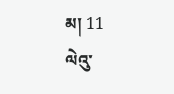མ། 11
ལེའུ་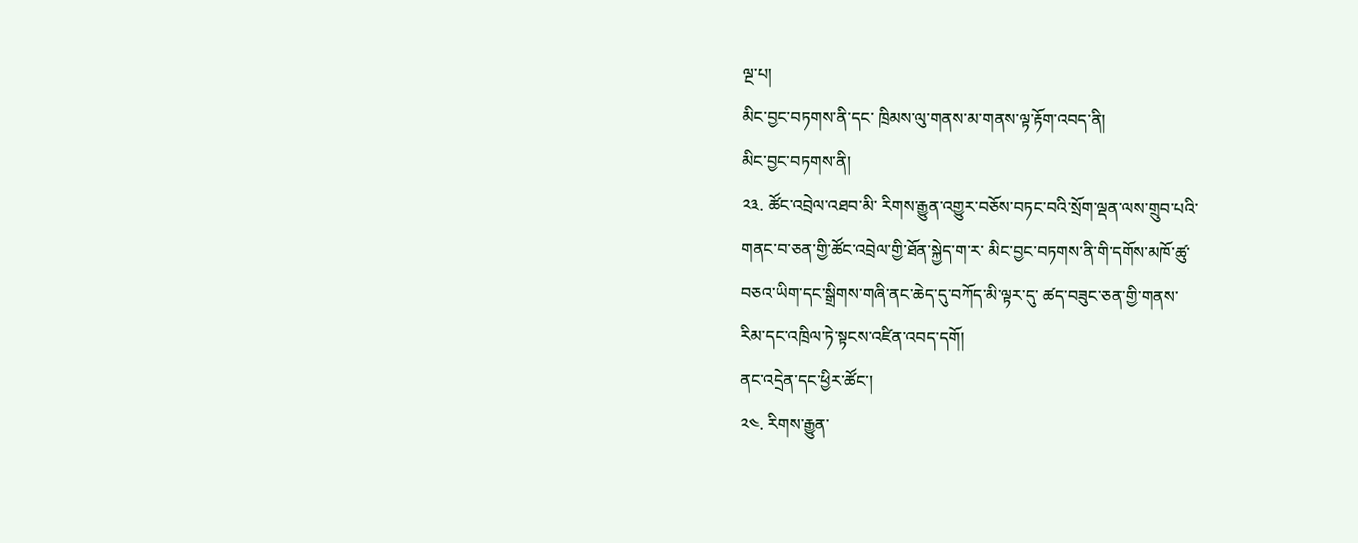ལྔ་པ།
མིང་བྱང་བཏགས་ནི་དང་ ཁྲིམས་ལུ་གནས་མ་གནས་ལྟ་རྟོག་འབད་ནི།
མིང་བྱང་བཏགས་ནི།
༢༣. ཚོང་འབྲེལ་འཐབ་མི་ རིགས་རྒྱུན་འགྱུར་བཅོས་བཏང་བའི་སྲོག་ལྡན་ལས་གྲུབ་པའི་
གནང་བ་ཅན་གྱི་ཚོང་འབྲེལ་གྱི་ཐོན་སྐྱེད་ག་ར་ མིང་བྱང་བཏགས་ནི་གི་དགོས་མཁོ་ཚུ་
བཅའ་ཡིག་དང་སྒྲིགས་གཞི་ནང་ཆེད་དུ་བཀོད་མི་ལྟར་དུ་ ཚད་བཟུང་ཅན་གྱི་གནས་
རིམ་དང་འཁྲིལ་ཏེ་སྟངས་འཛིན་འབད་དགོ།
ནང་འདྲེན་དང་ཕྱིར་ཚོང་།
༢༤. རིགས་རྒྱུན་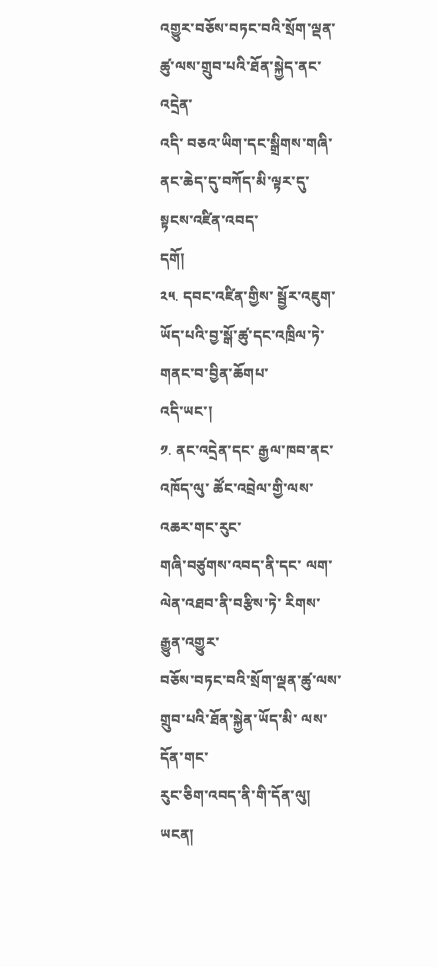འགྱུར་བཅོས་བཏང་བའི་སྲོག་ལྡན་ཚུ་ལས་གྲུབ་པའི་ཐོན་སྐྱེད་ནང་འདྲེན་
འདི་ བཅའ་ཡིག་དང་སྒྲིགས་གཞི་ནང་ཆེད་དུ་བཀོད་མི་ལྟར་དུ་ སྟངས་འཛིན་འབད་
དགོ།
༢༥. དབང་འཛིན་གྱིས་ སྦྱོར་འཇུག་ཡོད་པའི་བྱ་སྒོ་ཚུ་དང་འཁྲིལ་ཏེ་ གནང་བ་བྱིན་ཆོགཔ་
འདི་ཡང་།
༡. ནང་འདྲེན་དང་ རྒྱལ་ཁབ་ནང་འཁོད་ལུ་ ཚོང་འབྲེལ་གྱི་ལས་འཆར་གང་རུང་
གཞི་བཙུགས་འབད་ནི་དང་ ལག་ལེན་འཐབ་ནི་བརྩིས་ཏེ་ རིགས་རྒྱུན་འགྱུར་
བཅོས་བཏང་བའི་སྲོག་ལྡན་ཚུ་ལས་གྲུབ་པའི་ཐོན་སྐྱེན་ཡོད་མི་ ལས་དོན་གང་
རུང་ཅིག་འབད་ནི་གི་དོན་ལུ། ཡངན།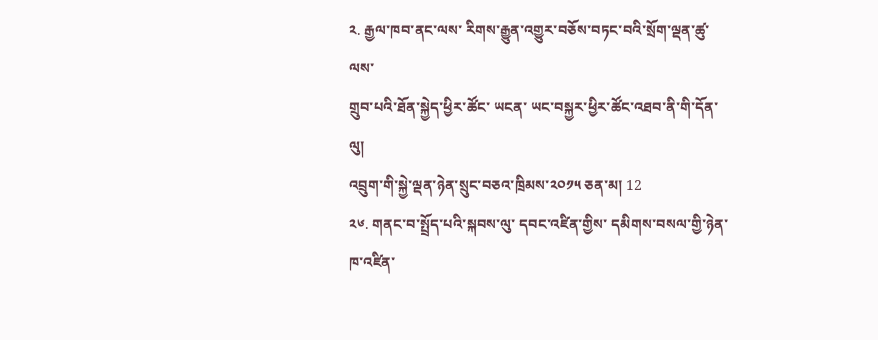༢. རྒྱལ་ཁབ་ནང་ལས་ རིགས་རྒྱུན་འགྱུར་བཅོས་བཏང་བའི་སྲོག་ལྡན་ཚུ་ལས་
གྲུབ་པའི་ཐོན་སྐྱེད་ཕྱིར་ཚོང་ ཡངན་ ཡང་བསྐྱར་ཕྱིར་ཚོང་འཐབ་ནི་གི་དོན་ལུ།
འབྲུག་གི་སྐྱེ་ལྡན་ཉེན་སྲུང་བཅའ་ཁྲིམས་༢༠༡༥ ཅན་མ། 12
༢༦. གནང་བ་སྤྲོད་པའི་སྐབས་ལུ་ དབང་འཛིན་གྱིས་ དམིགས་བསལ་གྱི་ཉེན་ཁ་འཛིན་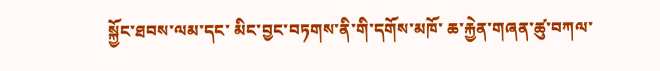སྐྱོང་ཐབས་ལམ་དང་ མིང་བྱང་བཏགས་ནི་གི་དགོས་མཁོ་ ཆ་རྐྱེན་གཞན་ཚུ་བཀལ་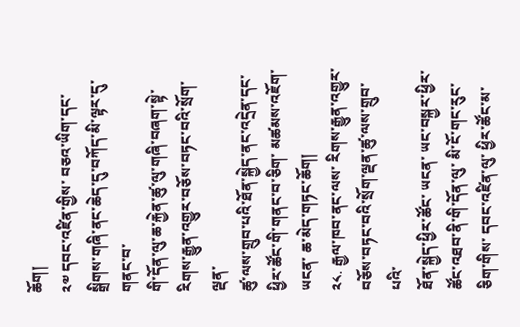ཆོག།
༢༧ དབང་འཛིན་གྱིས་ བཅའ་ཡིག་དང་སྒྲིགས་གཞི་ནང་ཆེད་དུ་བཀོད་མི་ལྟར་དུ་ གནང་བ་
གི་དོན་ལུ་ཆ་རྐྱེན་ཚུ་ལུ་གཞི་བཞག་སྟེ་ རིགས་རྒྱུན་འགྱུར་བཅོས་བཏང་བའི་སྲོག་ལྡན་
ཚུ་ལས་གྲུབ་པའི་ཐོན་སྐྱེད་ནང་འདྲེན་དང་ ཕྱིར་ཚོང་གི་གནང་བ་ཅིག་ མཚམས་འཇོག་
ཡངན་ ཆ་མེད་གཏང་ཆོག།
༢༨. རྒྱལ་ཁབ་ནང་ལས་ རིགས་རྒྱུན་འགྱུར་བཅོས་བཏང་བའི་སྲོག་ལྡན་ཚུ་ལས་གྲུབ་པའི་
ཐོན་སྐྱེད་ཕྱིར་ཚོང་ ཡངན་ ཡང་བསྐྱར་ཕྱིར་ཚོང་འཐབ་ནི་གི་དོན་ལུ་ མི་ངོ་གང་རུང་
ཅིག་གིས་ དབང་འཛིན་ལུ་ ཕྱིར་ཚོང་མ་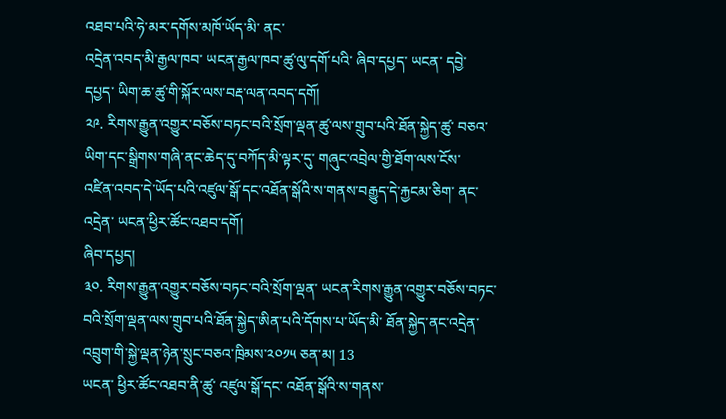འཐབ་པའི་ཧེ་མར་དགོས་མཁོ་ཡོད་མི་ ནང་
འདྲེན་འབད་མི་རྒྱལ་ཁབ་ ཡངན་རྒྱལ་ཁབ་ཚུ་ལུ་དགོ་པའི་ ཞིབ་དཔྱད་ ཡངན་ དབྱེ་
དཔྱད་ ཡིག་ཆ་ཚུ་གི་སྐོར་ལས་བརྡ་ལན་འབད་དགོ།
༢༩. རིགས་རྒྱུན་འགྱུར་བཅོས་བཏང་བའི་སྲོག་ལྡན་ཚུ་ལས་གྲུབ་པའི་ཐོན་སྐྱེད་ཚུ་ བཅའ་
ཡིག་དང་སྒྲིགས་གཞི་ནང་ཆེད་དུ་བཀོད་མི་ལྟར་དུ་ གཞུང་འབྲེལ་གྱི་ཐོག་ལས་ངོས་
འཛིན་འབད་དེ་ཡོད་པའི་འཛུལ་སྒོ་དང་འཐོན་སྒོའི་ས་གནས་བརྒྱུད་དེ་རྐྱངམ་ཅིག་ ནང་
འདྲེན་ ཡངན་ཕྱིར་ཚོང་འཐབ་དགོ།
ཞིབ་དཔྱད།
༣༠. རིགས་རྒྱུན་འགྱུར་བཅོས་བཏང་བའི་སྲོག་ལྡན་ ཡངན་རིགས་རྒྱུན་འགྱུར་བཅོས་བཏང་
བའི་སྲོག་ལྡན་ལས་གྲུབ་པའི་ཐོན་སྐྱེད་ཨིན་པའི་དོགས་པ་ཡོད་མི་ ཐོན་སྐྱེད་ནང་འདྲེན་
འབྲུག་གི་སྐྱེ་ལྡན་ཉེན་སྲུང་བཅའ་ཁྲིམས་༢༠༡༥ ཅན་མ། 13
ཡངན་ ཕྱིར་ཚོང་འཐབ་ནི་ཚུ་ འཛུལ་སྒོ་དང་ འཐོན་སྒོའི་ས་གནས་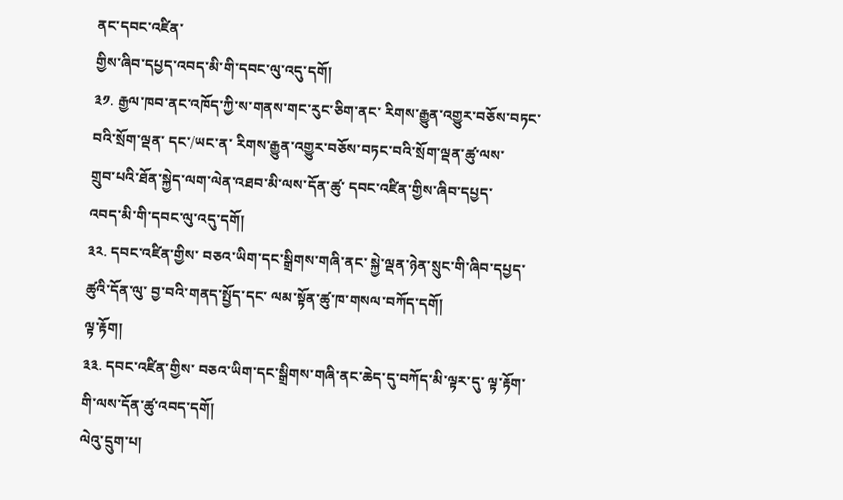ནང་དབང་འཛིན་
གྱིས་ཞིབ་དཔྱད་འབད་མི་གི་དབང་ལུ་འདུ་དགོ།
༣༡. རྒྱལ་ཁབ་ནང་འཁོད་ཀྱི་ས་གནས་གང་རུང་ཅིག་ནང་ རིགས་རྒྱུན་འགྱུར་བཅོས་བཏང་
བའི་སྲོག་ལྡན་ དང་/ཡང་ན་ རིགས་རྒྱུན་འགྱུར་བཅོས་བཏང་བའི་སྲོག་ལྡན་ཚུ་ལས་
གྲུབ་པའི་ཐོན་སྐྱེད་ལག་ལེན་འཐབ་མི་ལས་དོན་ཚུ་ དབང་འཛིན་གྱིས་ཞིབ་དཔྱད་
འབད་མི་གི་དབང་ལུ་འདུ་དགོ།
༣༢. དབང་འཛིན་གྱིས་ བཅའ་ཡིག་དང་སྒྲིགས་གཞི་ནང་ སྐྱེ་ལྡན་ཉེན་སྲུང་གི་ཞིབ་དཔྱད་
ཚུའི་དོན་ལུ་ བྱ་བའི་གནད་སྤྱོད་དང་ ལམ་སྟོན་ཚུ་ཁ་གསལ་བཀོད་དགོ།
ལྟ་རྟོག།
༣༣. དབང་འཛིན་གྱིས་ བཅའ་ཡིག་དང་སྒྲིགས་གཞི་ནང་ཆེད་དུ་བཀོད་མི་ལྟར་དུ་ ལྟ་རྟོག་
གི་ལས་དོན་ཚུ་འབད་དགོ།
ལེའུ་དྲུག་པ།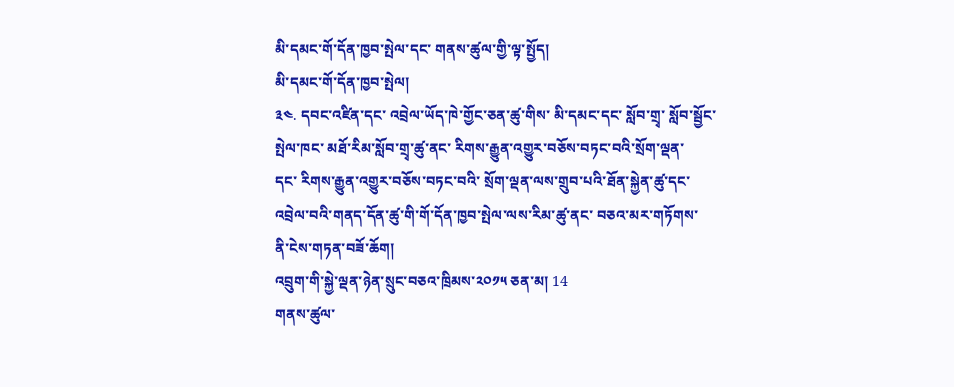མི་དམང་གོ་དོན་ཁྱབ་སྤེལ་དང་ གནས་ཚུལ་གྱི་ལྟ་སྤྱོད།
མི་དམང་གོ་དོན་ཁྱབ་སྤེལ།
༣༤. དབང་འཛིན་དང་ འབྲེལ་ཡོད་ཁེ་གྱོང་ཅན་ཚུ་གིས་ མི་དམང་དང་ སློབ་གྲྭ་ སློབ་སྦྱོང་
སྤེལ་ཁང་ མཐོ་རིམ་སློབ་གྲྭ་ཚུ་ནང་ རིགས་རྒྱུན་འགྱུར་བཅོས་བཏང་བའི་སྲོག་ལྡན་
དང་ རིགས་རྒྱུན་འགྱུར་བཅོས་བཏང་བའི་ སྲོག་ལྡན་ལས་གྲུབ་པའི་ཐོན་སྐྱེན་ཚུ་དང་
འབྲེལ་བའི་གནད་དོན་ཚུ་གི་གོ་དོན་ཁྱབ་སྤེལ་ལས་རིམ་ཚུ་ནང་ བཅའ་མར་གཏོགས་
ནི་ངེས་གཏན་བཟོ་ཆོག།
འབྲུག་གི་སྐྱེ་ལྡན་ཉེན་སྲུང་བཅའ་ཁྲིམས་༢༠༡༥ ཅན་མ། 14
གནས་ཚུལ་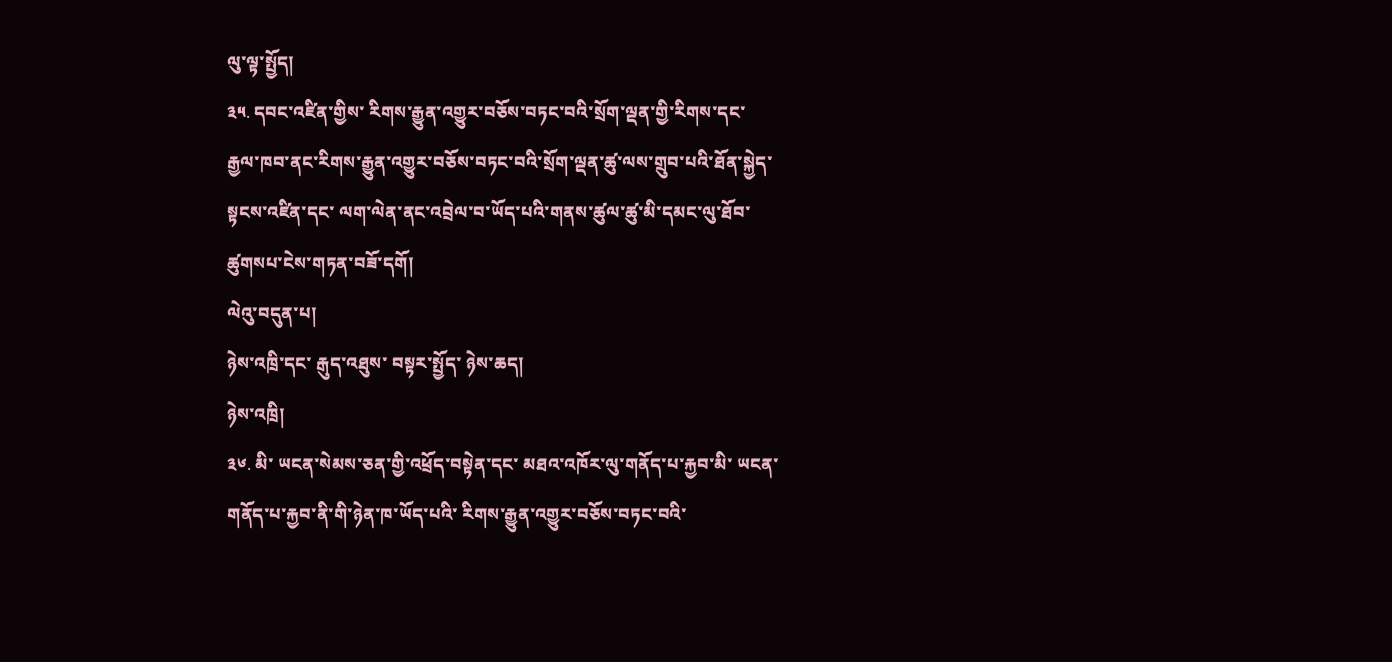ལུ་ལྟ་སྤྱོད།
༣༥. དབང་འཛིན་གྱིས་ རིགས་རྒྱུན་འགྱུར་བཅོས་བཏང་བའི་སྲོག་ལྡན་གྱི་རིགས་དང་
རྒྱལ་ཁབ་ནང་རིགས་རྒྱུན་འགྱུར་བཅོས་བཏང་བའི་སྲོག་ལྡན་ཚུ་ལས་གྲུབ་པའི་ཐོན་སྐྱེད་
སྟངས་འཛིན་དང་ ལག་ལེན་ནང་འབྲེལ་བ་ཡོད་པའི་གནས་ཚུལ་ཚུ་མི་དམང་ལུ་ཐོབ་
ཚུགསཔ་ངེས་གཏན་བཟོ་དགོ།
ལེའུ་བདུན་པ།
ཉེས་འཁྲི་དང་ རྒུད་འཐུས་ བསྟར་སྤྱོད་ ཉེས་ཆད།
ཉེས་འཁྲི།
༣༦. མི་ ཡངན་སེམས་ཅན་གྱི་འཕྲོད་བསྟེན་དང་ མཐའ་འཁོར་ལུ་གནོད་པ་རྐྱབ་མི་ ཡངན་
གནོད་པ་རྐྱབ་ནི་གི་ཉེན་ཁ་ཡོད་པའི་ རིགས་རྒྱུན་འགྱུར་བཅོས་བཏང་བའི་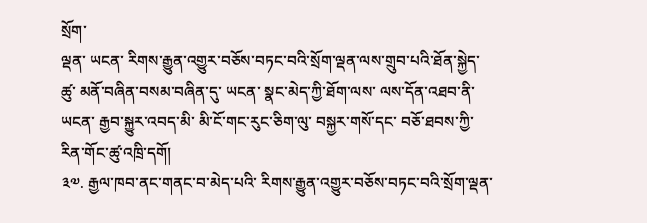སྲོག་
ལྡན་ ཡངན་ རིགས་རྒྱུན་འགྱུར་བཅོས་བཏང་བའི་སྲོག་ལྡན་ལས་གྲུབ་པའི་ཐོན་སྐྱེད་
ཚུ་ མནོ་བཞིན་བསམ་བཞིན་དུ་ ཡངན་ སྣང་མེད་ཀྱི་ཐོག་ལས་ ལས་དོན་འཐབ་ནི་
ཡངན་ རྒྱབ་སྐྱུར་འབད་མི་ མི་ངོ་གང་རུང་ཅིག་ལུ་ བསྐྱར་གསོ་དང་ བཅོ་ཐབས་ཀྱི་
རིན་གོང་ཚུ་འཁྲི་དགོ།
༣༧. རྒྱལ་ཁབ་ནང་གནང་བ་མེད་པའི་ རིགས་རྒྱུན་འགྱུར་བཅོས་བཏང་བའི་སྲོག་ལྡན་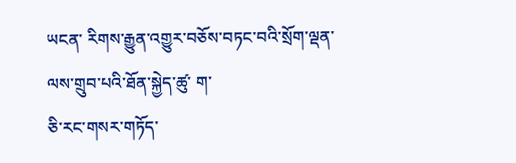ཡངན་ རིགས་རྒྱུན་འགྱུར་བཅོས་བཏང་བའི་སྲོག་ལྡན་ལས་གྲུབ་པའི་ཐོན་སྐྱེད་ཚུ་ ག་
ཅི་རང་གསར་གཏོད་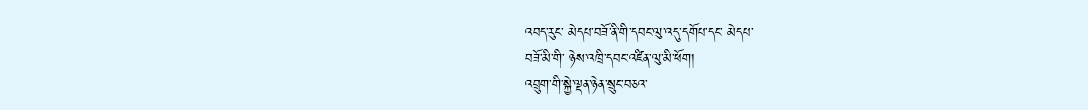འབད་རུང་ མེདཔ་བཟོ་ནི་གི་དབང་ལུ་འདུ་དགོཔ་དང་ མེདཔ་
བཟོ་མི་གི་ ཉེས་འཁྲི་དབང་འཛིན་ལུ་མི་ཕོག།
འབྲུག་གི་སྐྱེ་ལྡན་ཉེན་སྲུང་བཅའ་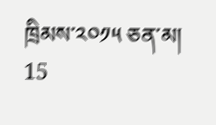ཁྲིམས་༢༠༡༥ ཅན་མ། 15